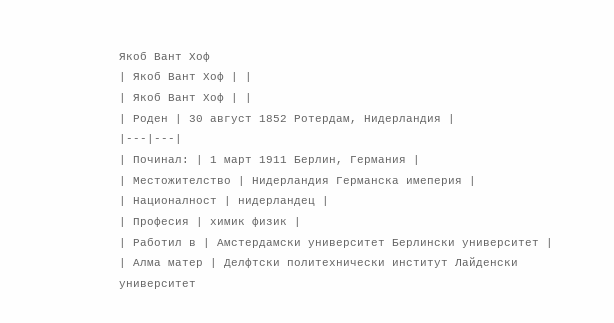Якоб Вант Хоф
| Якоб Вант Хоф | |
| Якоб Вант Хоф | |
| Роден | 30 август 1852 Ротердам, Нидерландия |
|---|---|
| Починал: | 1 март 1911 Берлин, Германия |
| Местожителство | Нидерландия Германска имеперия |
| Националност | нидерландец |
| Професия | химик физик |
| Работил в | Амстердамски университет Берлински университет |
| Алма матер | Делфтски политехнически институт Лайденски университет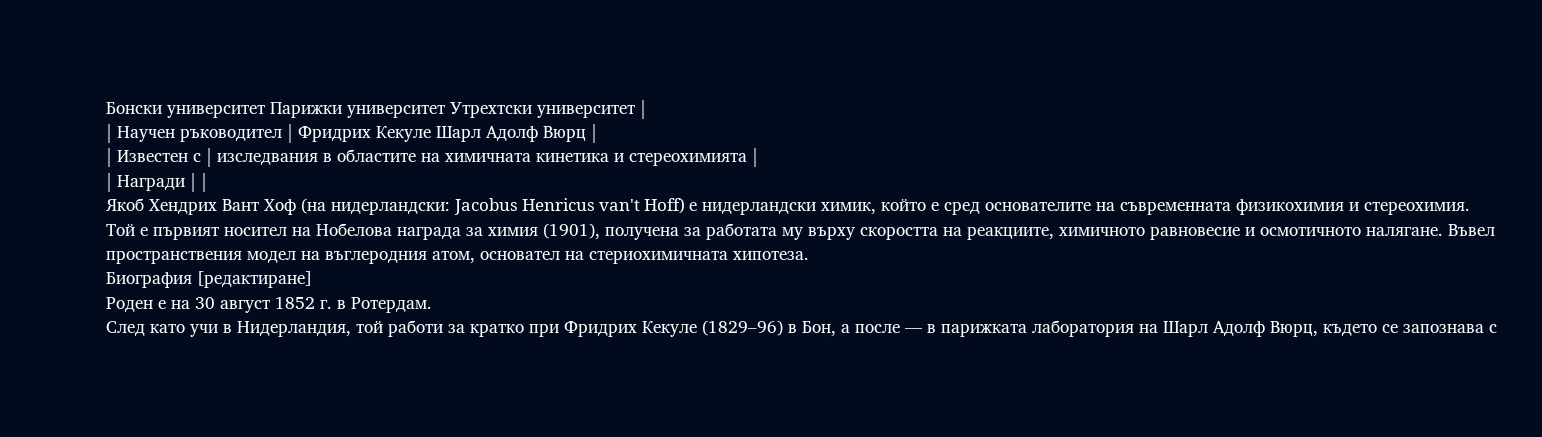Бонски университет Парижки университет Утрехтски университет |
| Научен ръководител | Фридрих Кекуле Шарл Адолф Вюрц |
| Известен с | изследвания в областите на химичната кинетика и стереохимията |
| Награди | |
Якоб Хендрих Вант Хоф (на нидерландски: Jacobus Henricus van't Hoff) е нидерландски химик, който е сред основателите на съвременната физикохимия и стереохимия.
Той е първият носител на Нобелова награда за химия (1901), получена за работата му върху скоростта на реакциите, химичното равновесие и осмотичното налягане. Въвел пространствения модел на въглеродния атом, основател на стериохимичната хипотеза.
Биография [редактиране]
Роден е на 30 август 1852 г. в Ротердам.
След като учи в Нидерландия, той работи за кратко при Фридрих Кекуле (1829–96) в Бон, а после — в парижката лаборатория на Шарл Адолф Вюрц, където се запознава с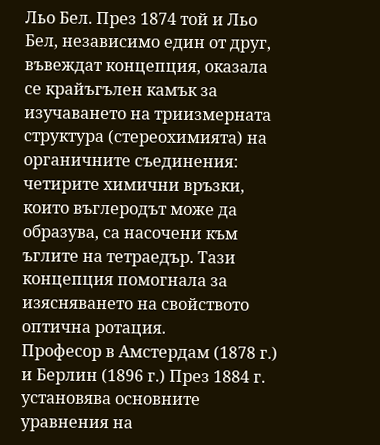Льо Бел. През 1874 той и Льо Бел, независимо един от друг, въвеждат концепция, оказала се крайъгълен камък за изучаването на триизмерната структура (стереохимията) на органичните съединения: четирите химични връзки, които въглеродът може да образува, са насочени към ъглите на тетраедър. Тази концепция помогнала за изясняването на свойството оптична ротация.
Професор в Амстердам (1878 г.) и Берлин (1896 г.) През 1884 г. установява основните уравнения на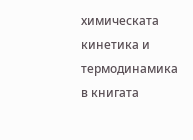химическата кинетика и термодинамика в книгата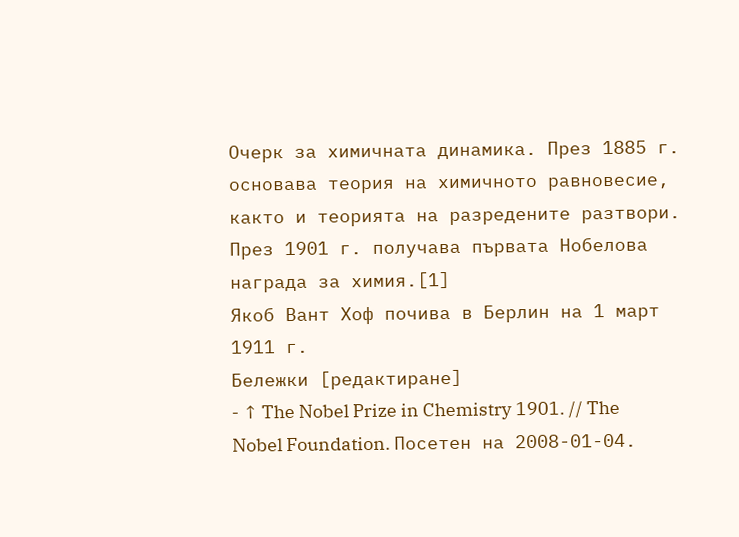Очерк за химичната динамика. През 1885 г. основава теория на химичното равновесие, както и теорията на разредените разтвори.
През 1901 г. получава първата Нобелова награда за химия.[1]
Якоб Вант Хоф почива в Берлин на 1 март 1911 г.
Бележки [редактиране]
- ↑ The Nobel Prize in Chemistry 1901. // The Nobel Foundation. Посетен на 2008-01-04.